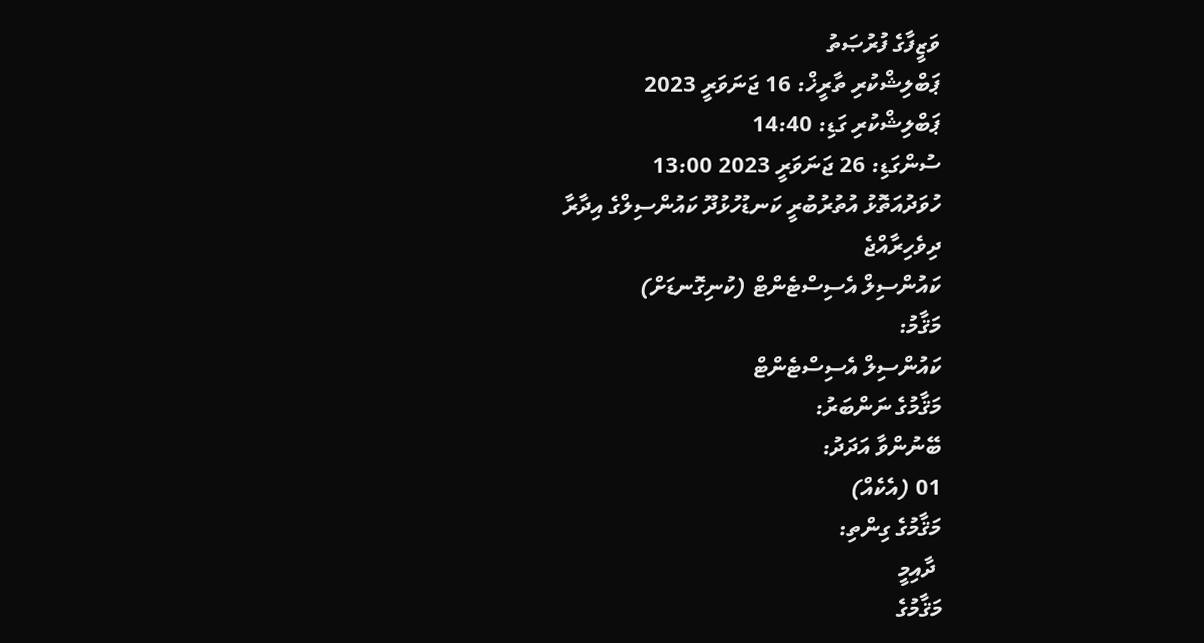ވަޒީފާގެ ފުރުޞަތު
ޕަބްލިޝްކުރި ތާރީޚް: 16 ޖަނަވަރީ 2023
ޕަބްލިޝްކުރި ގަޑި: 14:40
ސުންގަޑި: 26 ޖަނަވަރީ 2023 13:00
ހުވަދުއަތޮޅު އުތުރުބުރީ ކަނޑުހުޅުދޫ ކައުންސިލްގެ އިދާރާ
ދިވެހިރާއްޖެ
ކައުންސިލް އެސިސްޓެންޓް (ކުނިގޮނޑަށް)
މަޤާމު:
ކައުންސިލް އެސިސްޓެންޓް
މަޤާމުގެ ނަންބަރު:
ބޭނުންވާ އަދަދު:
01 (އެކެއް)
މަޤާމުގެ ގިންތި:
 ދާއިމީ
މަޤާމުގެ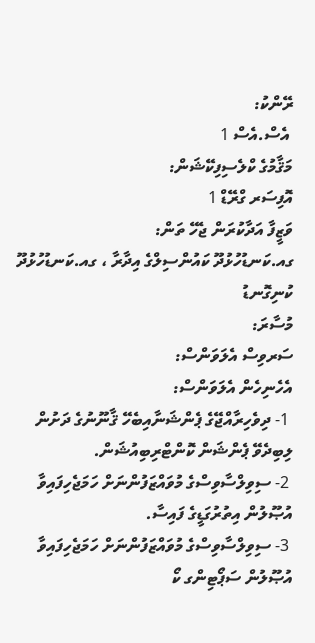ރޭންކު:
 އެސް.އެސް 1
މަޤާމުގެ ކްލެސިފިކޭޝަން:
އޮފިސަރ ގްރޭޑް 1
ވަޒީފާ އަދާކުރަން ޖެހޭ ތަން:
ގއ.ކަނޑުހުޅުދޫ ކައުންސިލްގެ އިދާރާ ، ގއ.ކަނޑުހުޅުދޫ ކުނިގޮނޑު
މުސާރަ:
ސަރވިސް އެލަވަންސް:
އެހެނިހެން އެލަވަންސް:
 1- ދިވެހިރާއްޖޭގެ ޕެންޝަނާއިބެހޭ ޤާނޫނުގެ ދަށުން ލިބިދެވޭ ޕެންޝަން ކޮންޓްރިބިއުޝަން.
 2- ސިވިލްސާވިސްގެ މުވައްޒަފުންނަށް ހަމަޖެހިފައިވާ އުޞޫލުން އިތުރުގަޑީގެ ފައިސާ.
 3- ސިވިލްސާވިސްގެ މުވައްޒަފުންނަށް ހަމަޖެހިފައިވާ އުޞޫލުން ސަޕޯޓިންގ ކޯ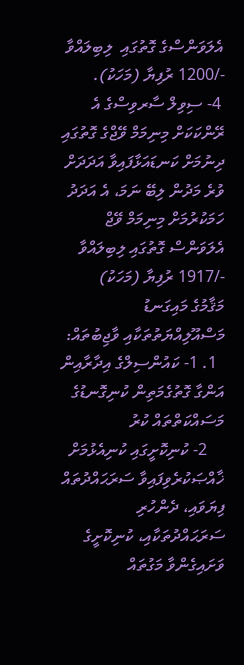އެލަވަންސްގެ ގޮތުގައި  ލިބިލައްވާ -/1200 ރުފިޔާ (މަހަކު).
 4- ސިވިލް ސާރވިސްގެ އެ ރޭންކަކަށް މިނިމަމް ވޭޖްގެ ގޮތުގައި ދިނުމަށް ކަނޑައަޅާފައިވާ އަދަދަށް ވުރެ މަދުން ލިބޭ ނަމަ، އެ އަދަދު ހަމަކުރުމަށް މިނިމަމް ވޭޖް އެލަވަންސް ގޮތުގައި ލިބިލައްވާ -/1917 ރުފިޔާ (މަހަކު)
މަޤާމުގެ މައިގަނޑު މަސްއޫލިއްޔަތުތަކާއި ވާޖިބުތައް:
  1. 1- ކައުންސިލްގެ އިދާރާއިން އަންގާ ގޮތުގެމަތިން ކުނިގޮނޑުގެ މަސައްކަތްތައް ކުރު
    2- ކުނިކޮށީގައި ކުނިއެޅުމަށް ޚާއްޞަކުރެވިފައިވާ ސަރަޙައްދުތައް ފިޔަވައި، ދެންހުރި ސަރަޙައްދުތަކާއި، ކުނިކޮށީގެ ވަށައިގެންވާ މަގުތައް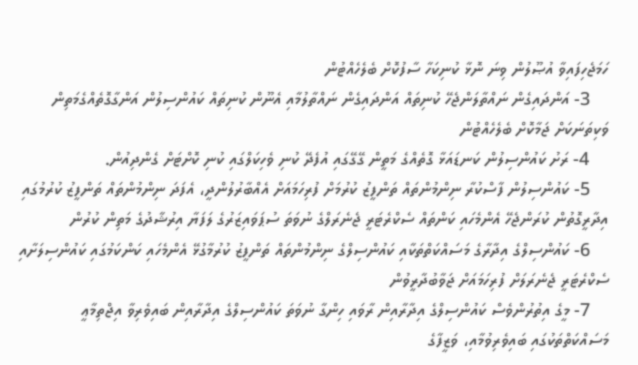ހަމަޖެހިފައިވާ އުޞޫލުން ވިނަ ނޮޅާ ކުނިކަހާ ސާފުކޮށް ބެލެހެއްޓުން
    3- އަންދައިގެން ނައްތާލަންޖެހޭ ކުނިތައް އަންދައިގެން ނައްތާލުމާއި އެނޫން ކުނިތައް ކައުންސިލުން އަންގާގޮތެއްގެމަތިން ވަކިތަނަކަށް ޖަމާކޮށް ބެލެހެއްޓުން
    4- ރަށު ކައުންސިލުން ކަނޑައަޅާ ގޮތެއްގެ މަތީން ގޭގޭގައި އުފެދޭ ކުނި ވެހިކަލްގައި ކުނި ކޮށްޓަށް ގެންދިއުން.
    5- ކައުންސިލުން ފާސްކުރާ ނިންމުންތައް ތަންފީޒު ކުރުމަށް ފުރިހަމައަށް އެއްބާރުލުންދީ، އެފަދަ ނިންމުންތައް ތަންފީޒު ކުރުމުގައި އިދާރީގޮތުން ކުރަންޖެހޭ އެންމެހައި ކަންތައް ސެކްރެޓަރީ ޖެނެރަލްގެ ނުވަތަ ސުޕަވައިޒަރުގެ ލަފަޔާ އިރުޝާދުގެ މަތިން ކުރުން
    6- ކައުންސިލްގެ އިދާރާގެ މަސައްކަތްތަކާއި ކައުންސިލްގެ ނިންމުންތައް ތަންފީޒު ކުރުމާގުޅޭ އެންމެހައި ކަންކަމުގައި ކައުންސިލަށާއި ސެކްރެޓަރީ ޖެނެރަލަށް ފުރިހަމައަށް ޖަވާބުދާރީވުން
    7- މީގެ އިތުރުންވެސް ކައުންސިލްގެ އިދާރާއިން ރާވައި ހިންގާ ނުވަތަ ކައުންސިލްގެ އިދާރާއިން ބައިވެރިވާ އިޖްތިމާޢީ މަސައްކަތްތަކުގައި ބައިވެރިވުމާއި، ވަޒީފާގެ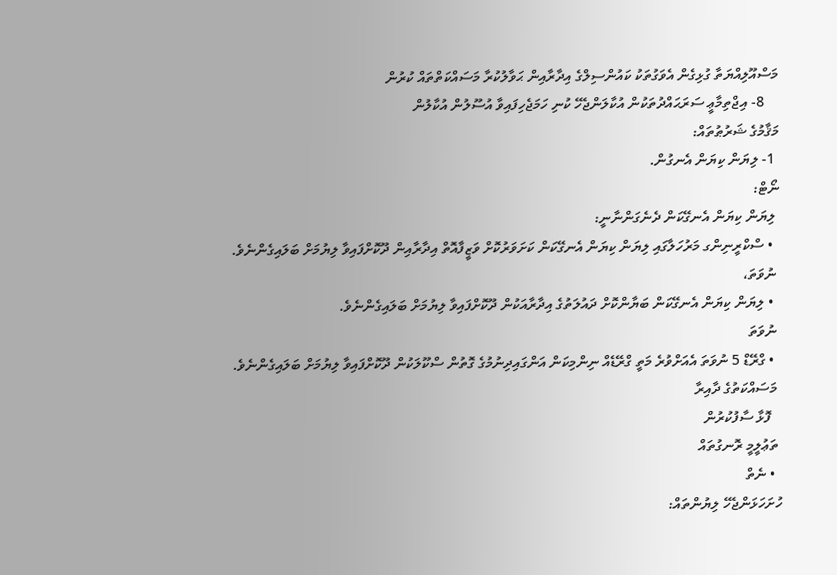މަސްއޫލިއްޔަތާ ގުޅިގެން އެވަގުތަކު ކައުންސިލްގެ އިދާރާއިން ޙަވާލުކުރާ މަސައްކަތްތައް ކުރުން
    8- އިޖްތިމާޢީ ސަރަޙައްދުތަކުން އުކާލަންޖެހޭ ކުނި ހަމަޖެހިފައިވާ އުސޫލުން އުކާލުން
މަޤާމުގެ ޝަރުޠުތައް:
 1- ލިޔަން ކިޔަން އެނގުން.
ނޯޓް:
 ލިޔަން ކިޔަން އެނގޭކަން ދެނެގަންނާނީ:
  • ސްކްރީނިންގ މަރުހަލާގައި ލިޔަން ކިޔަން އެނގޭކަން ކަށަވަރުކޮށް ވަޒީފާއޮތް އިދާރާއިން ދޫކޮށްފައިވާ ލިޔުމަށް ބަލައިގެންނެވެ.
 ނުވަތަ،
  • ލިޔަން ކިޔަން އެނގޭކަން ބަޔާންކޮށް ދައުލަތުގެ އިދާރާއަކުން ދޫކޮށްފައިވާ ލިޔުމަށް ބަލައިގެންނެވެ.
 ނުވަތަ
  • ގްރޭޑް 5 ނުވަތަ އެއަށްވުރެ މަތީ ގްރޭޑެއް ނިންމިކަން އަންގައިދިނުމުގެ ގޮތުން ސްކޫލަކުން ދޫކޮށްފައިވާ ލިޔުމަށް ބަލައިގެންނެވެ.
 މަސައްކަތުގެ ދާއިރާ
   ފޮޅާ ސާފުކުރުން
 ތަޢުލީމީ ރޮނގުތައް
  • ނެތް
ހުށަހަޅަންޖެހޭ ލިޔުންތައް: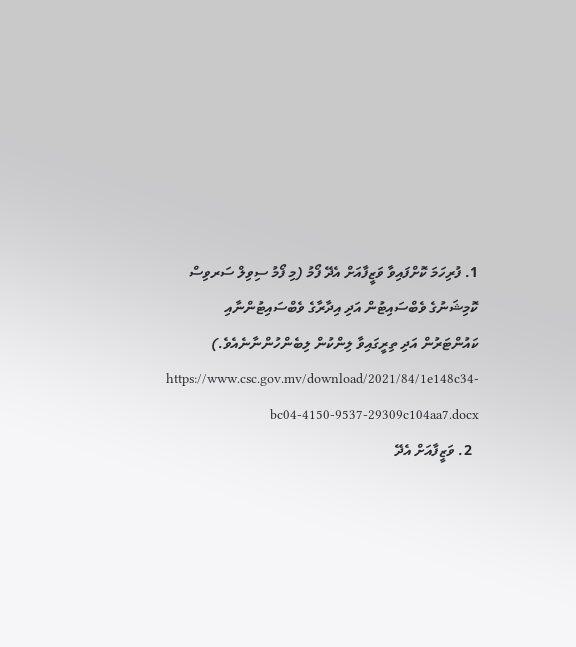1. ފުރިހަމަ ކޮށްފައިވާ ވަޒީފާއަށް އެދޭ ފޯމު (މި ފޯމު ސިވިލް ސަރވިސް ކޮމިޝަނުގެ ވެބްސައިޓުން އަދި އިދާރާގެ ވެބްސައިޓުންނާއި ކައުންޓަރުން އަދި ތިރީގައިވާ ލިންކުން ލިބެންހުންނާނެއެވެ.)  https://www.csc.gov.mv/download/2021/84/1e148c34-bc04-4150-9537-29309c104aa7.docx
  2. ވަޒީފާއަށް އެދޭ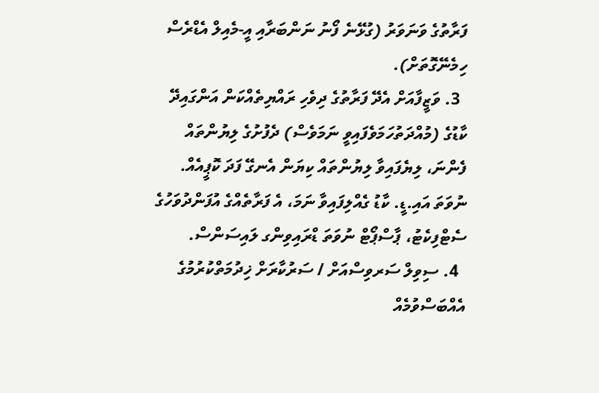ފަރާތުގެ ވަނަވަރު (ގުޅޭނެ ފޯނު ނަންބަރާއި އީ-މެއިލް އެޑްރެސް ހިމެނޭގޮތަށް).
  3. ވަޒީފާއަށް އެދޭ ފަރާތުގެ ދިވެހި ރައްޔިތެއްކަން އަންގައިދޭ ކާޑުގެ (މުއްދަތުހަމަވެފައިވީ ނަމަވެސް) ދެފުށުގެ ލިޔުންތައް ފެންނަ، ލިޔެފައިވާ ލިޔުންތައް ކިޔަން އެނގޭ ފަދަ ކޮޕީއެއް. ނުވަތަ އައި.ޑީ. ކާޑު ގެއްލިފައިވާ ނަމަ، އެ ފަރާތެއްގެ އުފަންދުވަހުގެ ސެޓްފިކެޓު، ޕާސްޕޯޓް ނުވަތަ ޑްރައިވިންގ ލައިސަންސް.
  4. ސިވިލް ސަރވިސްއަށް / ސަރުކާރަށް ޚިދުމަތްކުރުމުގެ އެއްބަސްވުމެއް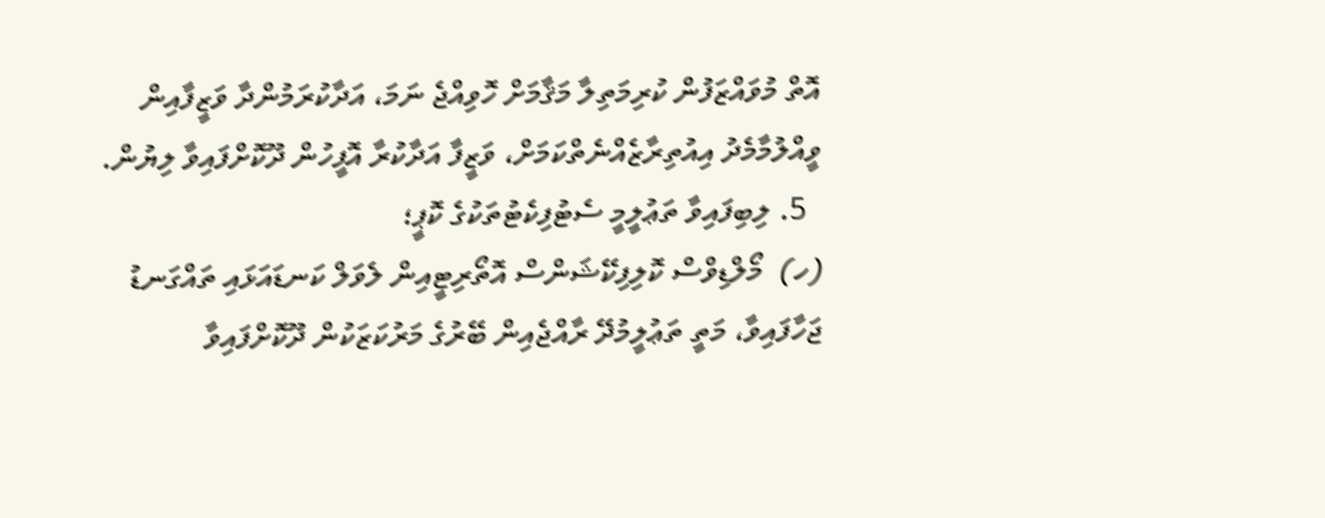އޮތް މުވައްޒަފުން ކުރިމަތިލާ މަޤާމަށް ހޮވިއްޖެ ނަމަ، އަދާކުރަމުންދާ ވަޒީފާއިން ވީއްލުމާމެދު އިއުތިރާޒެއްނެތްކަމަށް، ވަޒީފާ އަދާކުރާ އޮފީހުން ދޫކޮށްފައިވާ ލިޔުން.
  5. ލިބިފައިވާ ތަޢުލީމީ ސެޓުފިކެޓުތަކުގެ ކޮޕީ؛
(ހ)  މޯލްޑިވްސް ކޮލިފިކޭޝަންސް އޮތޯރިޓީއިން ލެވަލް ކަނޑައަޅައި ތައްގަނޑު ޖަހާފައިވާ، މަތީ ތަޢުލީމުދޭ ރާއްޖެއިން ބޭރުގެ މަރުކަޒަކުން ދޫކޮށްފައިވާ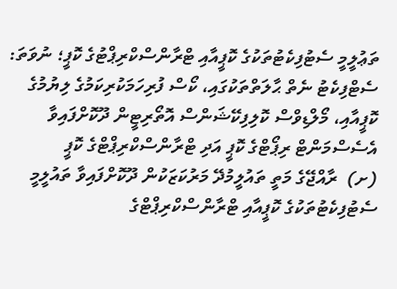ތަޢުލީމީ ސެޓުފިކެޓުތަކުގެ ކޮޕީއާއި ޓްރާންސްކްރިޕްޓުގެ ކޮޕީ؛ ނުވަތަ: ސެޓްފިކެޓު ނެތް ޙާލަތްތަކުގައި، ކޯސް ފުރިހަމަކުރިކަމުގެ ލިޔުމުގެ ކޮޕީއާއި، މޯލްޑިވްސް ކޮލިފިކޭޝަންސް އޮތޯރިޓީން ދޫކޮށްފައިވާ އެސެސްމަންޓް ރިޕޯޓްގެ ކޮޕީ އަދި ޓްރާންސްކްރިޕްޓްގެ ކޮޕީ
(ށ)  ރާއްޖޭގެ މަތީ ތައުލީމުދޭ މަރުކަޒަކުން ދޫކޮށްފައިވާ ތައުލީމީ ސެޓުފިކެޓުތަކުގެ ކޮޕީއާއި ޓްރާންސްކްރިޕްޓްގެ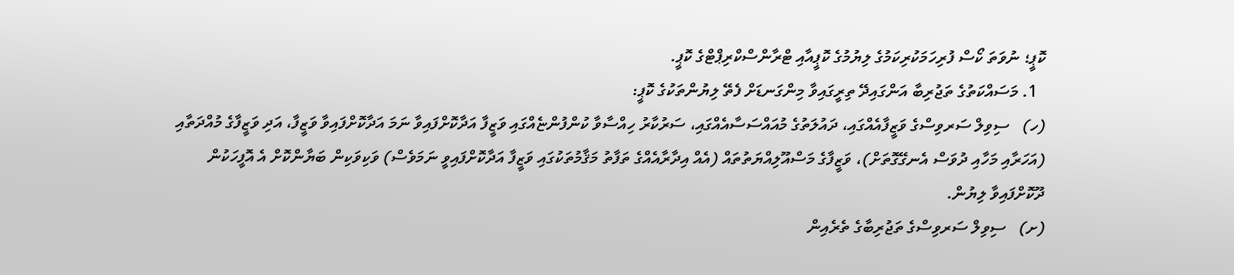ކޮޕީ؛ ނުވަތަ ކޯސް ފުރިހަމަކުރިކަމުގެ ލިޔުމުގެ ކޮޕީއާއި ޓްރާންސްކްރިޕްޓްގެ ކޮޕީ.
  1. މަސައްކަތުގެ ތަޖުރިބާ އަންގައިދޭ ތިރީގައިވާ މިންގަނޑަށް ފެތޭ ލިޔުންތަކުގެ ކޮޕީ:
(ހ)   ސިވިލް ސަރވިސްގެ ވަޒީފާއެއްގައި، ދައުލަތުގެ މުއައްސަސާއެއްގައި، ސަރުކާރު ހިއްސާވާ ކުންފުންޏެއްގައި ވަޒީފާ އަދާކޮށްފައިވާ ނަމަ އަދާކޮށްފައިވާ ވަޒީފާ، އަދި ވަޒީފާގެ މުއްދަތާއި (އަހަރާއި މަހާއި ދުވަސް އެނގޭގޮތަށް)، ވަޒީފާގެ މަސްއޫލިއްޔަތުތައް (އެއް އިދާރާއެއްގެ ތަފާތު މަޤާމުތަކުގައި ވަޒީފާ އަދާކޮށްފައިވީ ނަމަވެސް) ވަކިވަކިން ބަޔާންކޮށް އެ އޮފީހަކުން ދޫކޮށްފައިވާ ލިޔުން.
(ށ)   ސިވިލް ސަރވިސްގެ ތަޖުރިބާގެ ތެރެއިން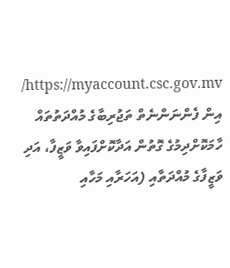https://myaccount.csc.gov.mv/ އިން ފެންނަންނެތް ތަޖުރިބާގެ މުއްދަތުތައް ހާމަކޮށްދިމުގެ ގޮތުން އަދާކޮށްފައިވާ ވަޒީފާ، އަދި ވަޒީފާގެ މުއްދަތާއި (އަހަރާއި މަހާއި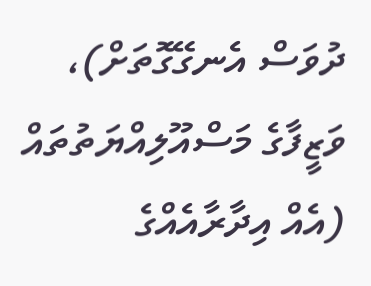ދުވަސް އެނގޭގޮތަށް)، ވަޒީފާގެ މަސްއޫލިއްޔަތުތައް (އެއް އިދާރާއެއްގެ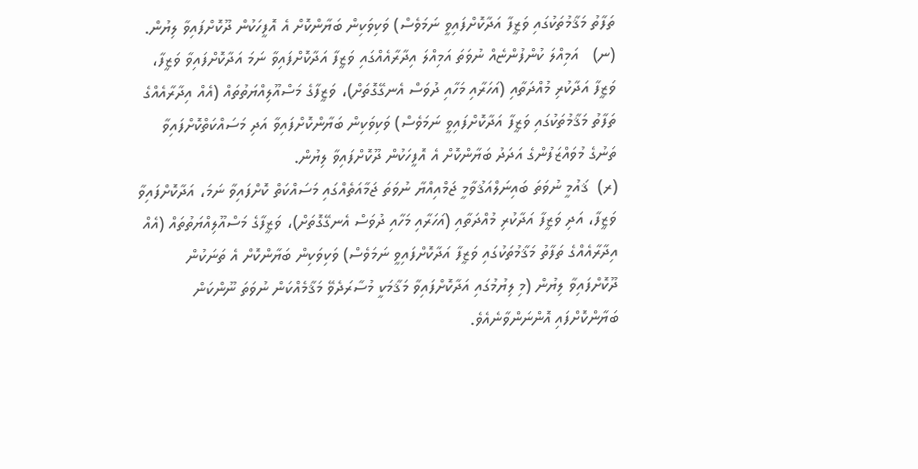ތަފާތު މަޤާމުތަކުގައި ވަޒީފާ އަދާކޮށްފައިވީ ނަމަވެސް) ވަކިވަކިން ބަޔާންކޮށް އެ އޮފީހަކުން ދޫކޮށްފައިވާ ލިޔުން.
(ނ)   އަމިއްލަ ކުންފުންޏެއް ނުވަތަ އަމިއްލަ އިދާރާއެއްގައި ވަޒީފާ އަދާކޮށްފައިވާ ނަމަ އަދާކޮށްފައިވާ ވަޒީފާ، ވަޒީފާ އަދާކުރި މުއްދަތާއި (އަހަރާއި މަހާއި ދުވަސް އެނގޭގޮތަށް)، ވަޒީފާގެ މަސްއޫލިއްޔަތުތައް (އެއް އިދާރާއެއްގެ ތަފާތު މަޤާމުތަކުގައި ވަޒީފާ އަދާކޮށްފައިވީ ނަމަވެސް) ވަކިވަކިން ބަޔާންކޮށްފައިވާ އަދި މަސައްކަތްކޮށްފައިވާ ތަނުގެ މުވައްޒަފުންގެ އަދަދު ބަޔާންކޮށް އެ އޮފީހަކުން ދޫކޮށްފައިވާ ލިޔުން.
(ރ)  ޤައުމީ ނުވަތަ ބައިނަލްއަޤުވާމީ ޖަމްއިއްޔާ ނުވަތަ ޖަމާއަތެއްގައި މަސައްކަތް ކޮށްފައިވާ ނަމަ، އަދާކޮށްފައިވާ ވަޒީފާ، އަދި ވަޒީފާ އަދާކުރި މުއްދަތާއި (އަހަރާއި މަހާއި ދުވަސް އެނގޭގޮތަށް)، ވަޒީފާގެ މަސްއޫލިއްޔަތުތައް (އެއް އިދާރާއެއްގެ ތަފާތު މަޤާމުތަކުގައި ވަޒީފާ އަދާކޮށްފައިވީ ނަމަވެސް) ވަކިވަކިން ބަޔާންކޮށް އެ ތަނަކުން ދޫކޮށްފައިވާ ލިޔުން (މި ލިޔުމުގައި އަދާކޮށްފައިވާ މަޤާމަކީ މުސާރަދެވޭ މަޤާމެއްކަން ނުވަތަ ނޫންކަން ބަޔާންކޮށްފައި އޮންނަންވާނެއެވެ.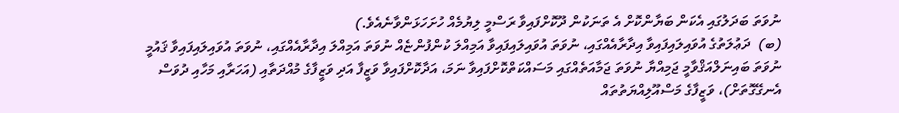ނުވަތަ ބަދަލުގައި އެކަން ބަޔާންކޮށް އެ ތަނަކުން ދޫކޮށްފައިވާ ރަސްމީ ލިޔުމެއް ހުށަހަޅަންވާނެއެވެ.)
(ބ)  ދަޢުލަތުގެ އުވައިލައިފައިވާ އިދާރާއެއްގައި، ނުވަތަ އުވައިލައިފައިވާ އަމިއްލަ ކުންފުންޏެއް ނުވަތަ އަމިއްލަ އިދާރާއެއްގައި، ނުވަތަ އުވައިލައިފައިވާ ޤައުމީ ނުވަތަ ބައިނަލްއަޤްވާމީ ޖަމިއްޔާ ނުވަތަ ޖަމާއަތެއްގައި މަސައްކަތްކޮށްފައިވާ ނަމަ، އަދާކޮށްފައިވާ ވަޒީފާ އަދި ވަޒީފާގެ މުއްދަތާއި (އަހަރާއި މަހާއި ދުވަސް އެނގޭގޮތަށް)، ވަޒީފާގެ މަސްއޫލިއްޔަތުތައް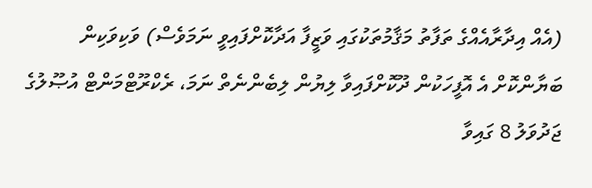(އެއް އިދާރާއެއްގެ ތަފާތު މަޤާމުތަކުގައި ވަޒީފާ އަދާކޮށްފައިވީ ނަމަވެސް) ވަކިވަކިން ބަޔާންކޮށް އެ އޮފީހަކުން ދޫކޮށްފައިވާ ލިޔުން ލިބެންނެތް ނަމަ، ރެކްރޫޓްމަންޓް އުޞޫލުގެ ޖަދުވަލު 8 ގައިވާ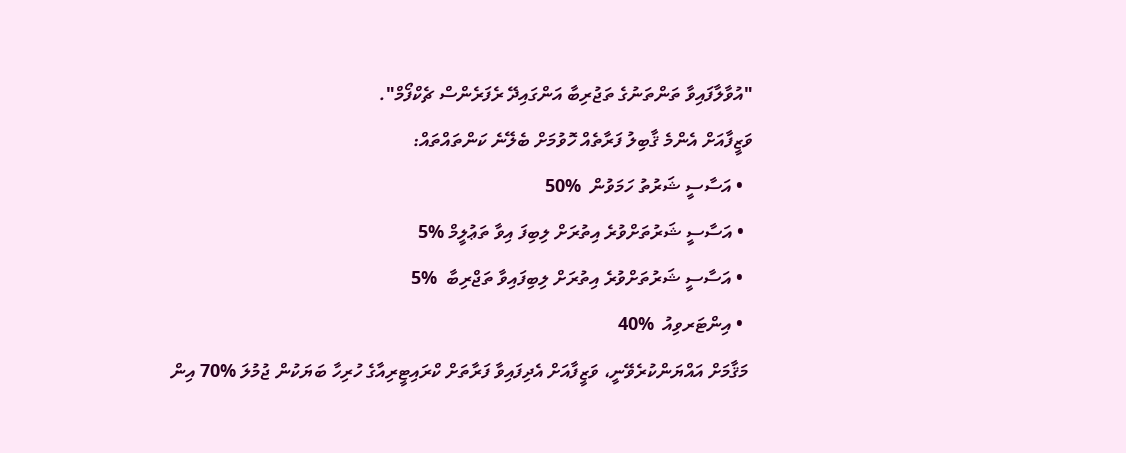"އުވާލާފައިވާ ތަންތަނުގެ ތަޖުރިބާ އަންގައިދޭ ރެފަރެންސް ޗެކްފޯމް".
ވަޒީފާއަށް އެންމެ ޤާބިލު ފަރާތެއް ހޮވުމަށް ބެލޭނެ ކަންތައްތައް:
  • އަސާސީ ޝަރުތު ހަމަވުން  %50
  • އަސާސީ ޝަރުތަށްވުރެ އިތުރަށް ލިބިފަ އިވާ ތަޢުލީމް %5
  • އަސާސީ ޝަރުތަށްވުރެ އިތުރަށް ލިބިފައިވާ ތަޖްރިބާ  %5
  • އިންޓަރވިއު  %40
 މަޤާމަށް އައްޔަންކުރެވޭނީ، ވަޒީފާއަށް އެދިފައިވާ ފަރާތަށް ކްރައިޓީރިއާގެ ހުރިހާ ބަޔަކުން ޖުމުލަ %70 އިން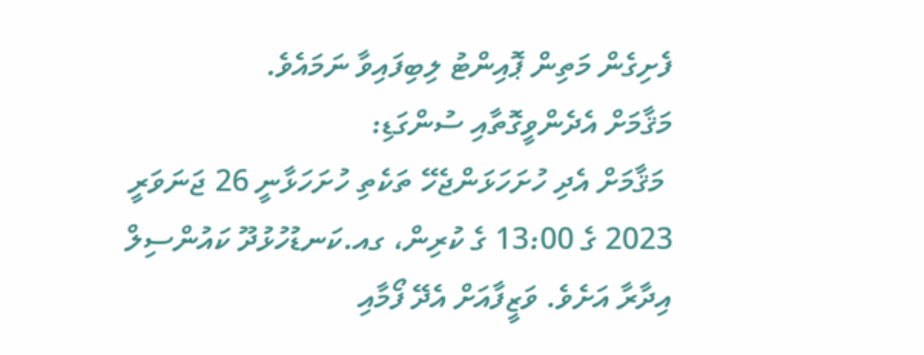ފެށިގެން މަތިން ޕޮއިންޓު ލިބިފައިވާ ނަމައެވެ.
މަޤާމަށް އެދެންވީގޮތާއި ސުންގަޑި:
 މަޤާމަށް އެދި ހުށަހަޅަންޖެހޭ ތަކެތި ހުށަހަޅާނީ 26 ޖަނަވަރީ 2023 ގެ 13:00 ގެ ކުރިން، ގއ.ކަނޑުހުޅުދޫ ކައުންސިލް އިދާރާ އަށެވެ. ވަޒީފާއަށް އެދޭ ފޯމާއި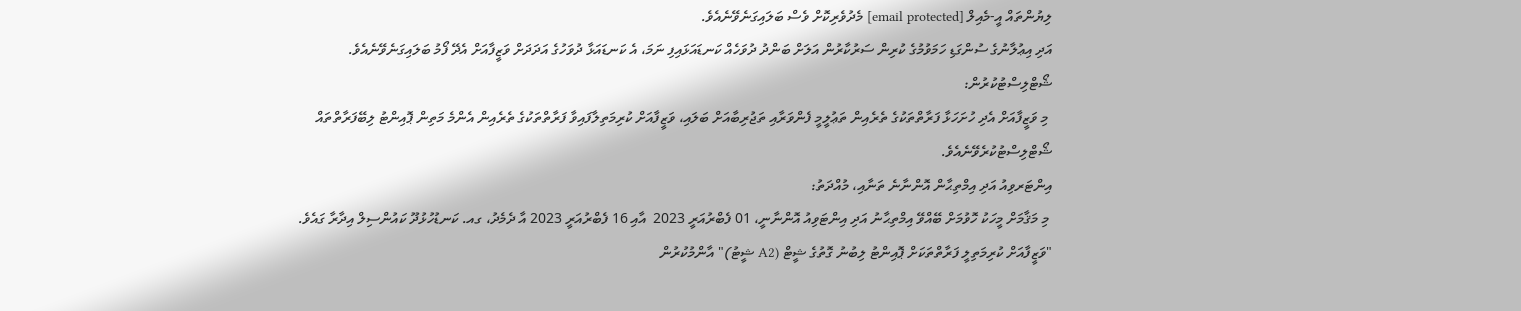ލިޔުންތައް އީ-މެއިލް [email protected] މެދުވެރިކޮށް ވެސް ބަލައިގަނެވޭނެއެވެ.
އަދި އިޢުލާނުގެ ސުންގަޑި ހަމަވުމުގެ ކުރިން ސަރުކާރުން އަލަށް ބަންދު ދުވަހެއް ކަނޑައަޅައިފި ނަމަ، އެ ކަނޑައަޅާ ދުވަހުގެ އަދަދަށް ވަޒީފާއަށް އެދޭ ފޯމު ބަލައިގަނެވޭނެއެވެ.
ޝޯޓްލިސްޓުކުރުން:
 މި ވަޒީފާއަށް އެދި ހުށަހަޅާ ފަރާތްތަކުގެ ތެރެއިން ތަޢުލީމީ ފެންވަރާއި ތަޖުރިބާއަށް ބަލައި، ވަޒީފާއަށް ކުރިމަތިލާފައިވާ ފަރާތްތަކުގެ ތެރެއިން އެންމެ މަތިން ޕޮއިންޓު ލިބޭފަރާތްތައް ޝޯޓްލިސްޓުކުރެވޭނެއެވެ.
އިންޓަރވިއު އަދި އިމްތިޙާން އޮންނާނެ ތަނާއި، މުއްދަތު:
 މި މަޤާމަށް މީހަކު ހޮވުމަށް ބޭއްވޭ އިމްތިޙާނު އަދި އިންޓަވިއު އޮންނާނީ، 01 ފެބްރުއަރީ 2023  އާއި 16 ފެބްރުއަރީ 2023 އާ ދެމެދު، ގއ. ކަނޑުހުޅުދޫ ކައުންސިލް އިދާރާ ގައެވެ.
"ވަޒީފާއަށް ކުރިމަތިލީ ފަރާތްތަކަށް ޕޮއިންޓު ލިބުނު ގޮތުގެ ޝީޓް (A2 ޝީޓު)" އާންމުކުރުން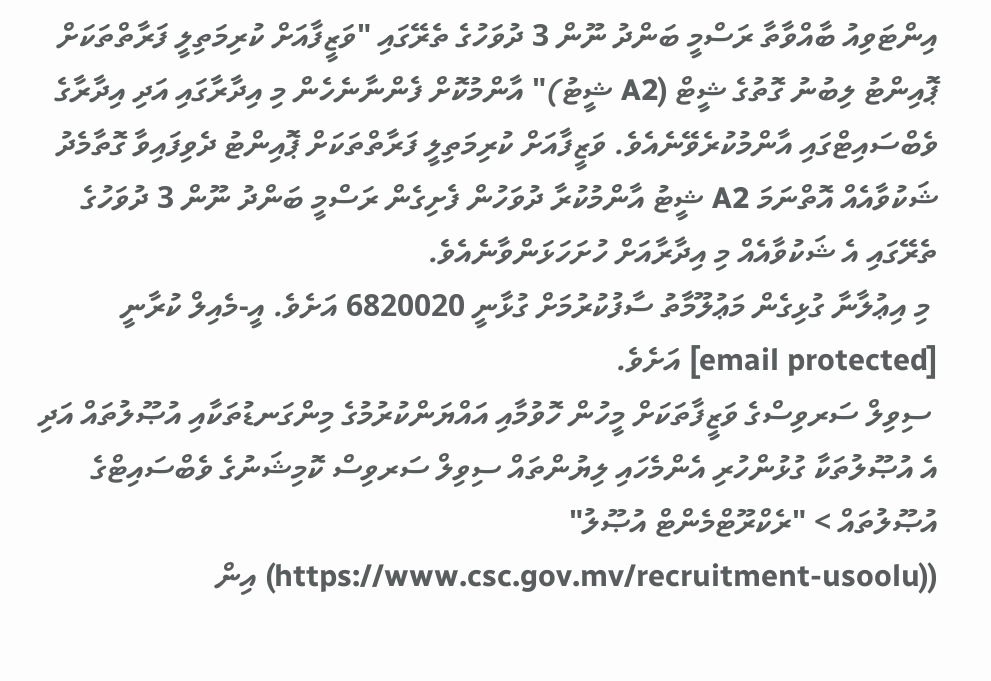އިންޓަވިއު ބާއްވާތާ ރަސްމީ ބަންދު ނޫން 3 ދުވަހުގެ ތެރޭގައި "ވަޒީފާއަށް ކުރިމަތިލީ ފަރާތްތަކަށް  ޕޮއިންޓު ލިބުނު ގޮތުގެ ޝީޓް (A2 ޝީޓު)" އާންމުކޮށް ފެންނާނެހެން މި އިދާރާގައި އަދި އިދާރާގެ ވެބްސައިޓްގައި އާންމުކުރެވޭނެއެވެ. ވަޒީފާއަށް ކުރިމަތިލީ ފަރާތްތަކަށް ޕޮއިންޓު ދެވިފައިވާ ގޮތާމެދު ޝަކުވާއެއް އޮތްނަމަ A2 ޝީޓު އާންމުކުރާ ދުވަހުން ފެށިގެން ރަސްމީ ބަންދު ނޫން 3 ދުވަހުގެ ތެރޭގައި އެ ޝަކުވާއެއް މި އިދާރާއަށް ހުށަހަޅަންވާނެއެވެ.
 މި އިޢުލާނާ ގުޅިގެން މަޢުލޫމާތު ސާފުކުރުމަށް ގުޅާނީ 6820020 އަށެވެ. އީ-މެއިލް ކުރާނީ [email protected] އަށެވެ.
 ސިވިލް ސަރވިސްގެ ވަޒީފާތަކަށް މީހުން ހޮވުމާއި އައްޔަންކުރުމުގެ މިންގަނޑުތަކާއި އުޞޫލުތައް އަދި އެ އުޞޫލުތަކާ ގުޅުންހުރި އެންމެހައި ލިޔުންތައް ސިވިލް ސަރވިސް ކޮމިޝަނުގެ ވެބްސައިޓްގެ އުޞޫލުތައް > "ރެކްރޫޓްމެންޓް އުޞޫލު" ((https://www.csc.gov.mv/recruitment-usoolu) އިން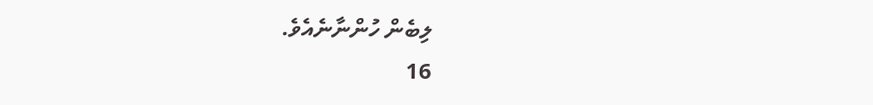ލިބެން ހުންނާނެއެވެ.
16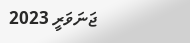ޖަނަވަރީ 2023